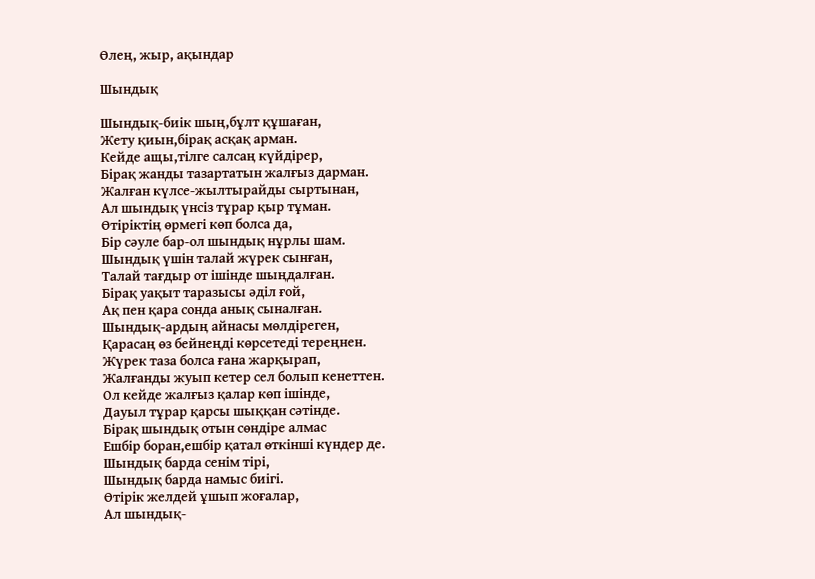Өлең, жыр, ақындар

Шындық

Шындық-биік шың,бұлт құшаған,
Жету қиын,бірақ асқақ арман.
Кейде ащы,тілге салсаң күйдірер,
Бірақ жанды тазартатын жалғыз дарман.
Жалған күлсе-жылтырайды сыртынан,
Ал шындық үнсіз тұрар қыр тұман.
Өтіріктің өрмегі көп болса да,
Бір сәуле бар-ол шындық нұрлы шам.
Шындық үшін талай жүрек сынған,
Талай тағдыр от ішінде шыңдалған.
Бірақ уақыт таразысы әділ ғой,
Ақ пен қара сонда анық сыналған.
Шындық-ардың айнасы мөлдіреген,
Қарасаң өз бейнеңді көрсетеді тереңнен.
Жүрек таза болса ғана жарқырап,
Жалғанды жуып кетер сел болып кенеттен.
Ол кейде жалғыз қалар көп ішінде,
Дауыл тұрар қарсы шыққан сәтінде.
Бірақ шындық отын сөндіре алмас
Ешбір боран,ешбір қатал өткінші күндер де.
Шындық барда сенім тірі,
Шындық барда намыс биігі.
Өтірік желдей ұшып жоғалар,
Ал шындық-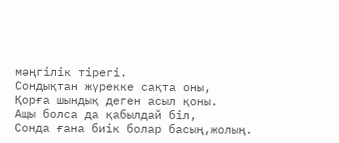мәңгілік тірегі.
Сондықтан жүрекке сақта оны,
Қорға шындық деген асыл қоны.
Ащы болса да қабылдай біл,
Сонда ғана биік болар басың,жолың.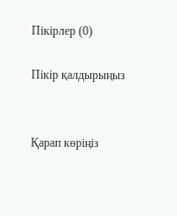Пікірлер (0)

Пікір қалдырыңыз


Қарап көріңіз